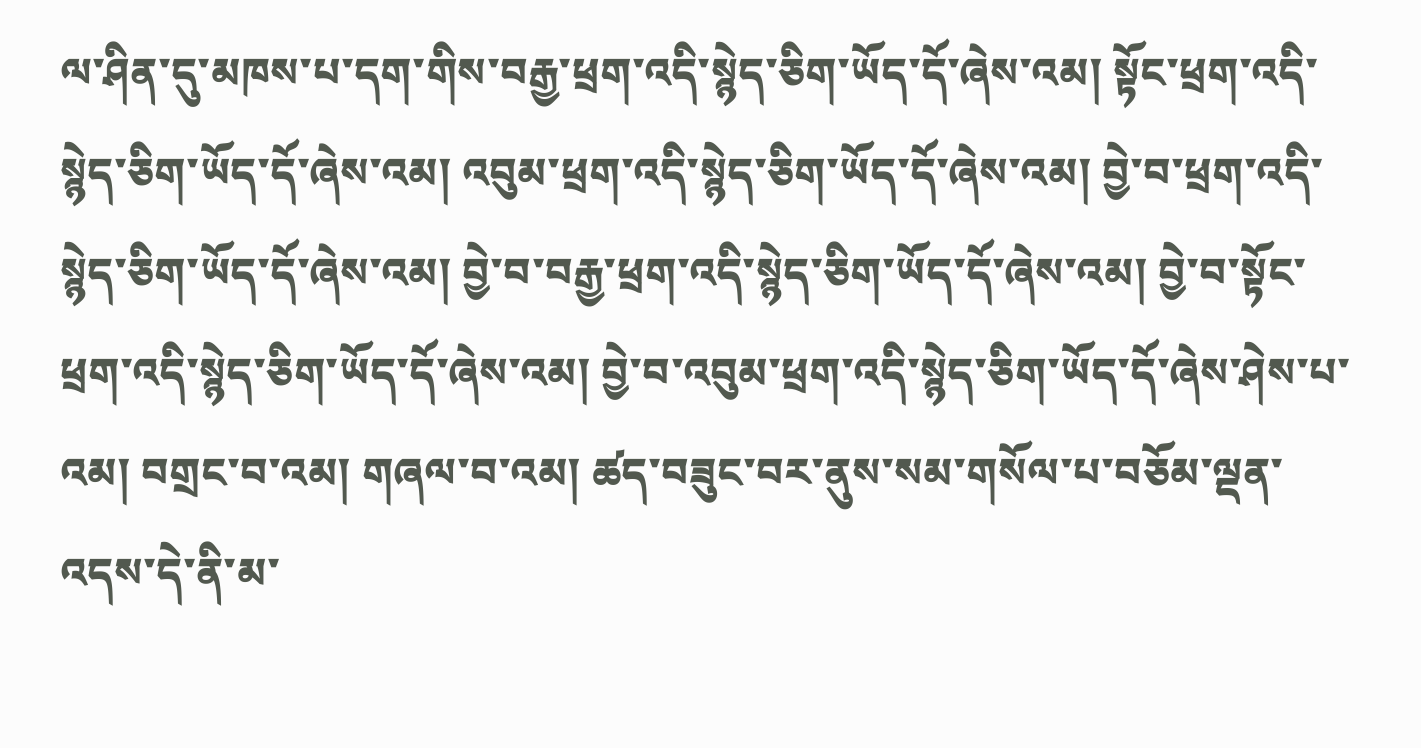ལ་ཤིན་དུ་མཁས་པ་དག་གིས་བརྒྱ་ཕྲག་འདི་སྙེད་ཅིག་ཡོད་དོ་ཞེས་འམ། སྟོང་ཕྲག་འདི་སྙེད་ཅིག་ཡོད་དོ་ཞེས་འམ། འབུམ་ཕྲག་འདི་སྙེད་ཅིག་ཡོད་དོ་ཞེས་འམ། བྱེ་བ་ཕྲག་འདི་སྙེད་ཅིག་ཡོད་དོ་ཞེས་འམ། བྱེ་བ་བརྒྱ་ཕྲག་འདི་སྙེད་ཅིག་ཡོད་དོ་ཞེས་འམ། བྱེ་བ་སྟོང་ཕྲག་འདི་སྙེད་ཅིག་ཡོད་དོ་ཞེས་འམ། བྱེ་བ་འབུམ་ཕྲག་འདི་སྙེད་ཅིག་ཡོད་དོ་ཞེས་ཤེས་པ་འམ། བགྲང་བ་འམ། གཞལ་བ་འམ། ཚད་བཟུང་བར་ནུས་སམ་གསོལ་པ་བཅོམ་ལྡན་འདས་དེ་ནི་མ་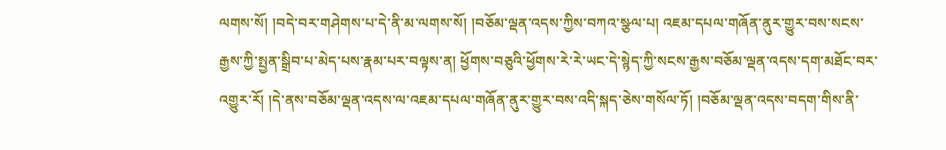ལགས་སོ། །བདེ་བར་གཤེགས་པ་དེ་ནི་མ་ལགས་སོ། །བཅོམ་ལྡན་འདས་ཀྱིས་བཀའ་སྩལ་པ། འཇམ་དཔལ་གཞོན་ནུར་གྱུར་བས་སངས་རྒྱས་ཀྱི་སྤྱན་སྒྲིབ་པ་མེད་པས་རྣམ་པར་བལྟས་ན། ཕྱོགས་བཅུའི་ཕྱོགས་རེ་རེ་ཡང་དེ་སྙེད་ཀྱི་སངས་རྒྱས་བཅོམ་ལྡན་འདས་དག་མཐོང་བར་འགྱུར་རོ། །དེ་ནས་བཅོམ་ལྡན་འདས་ལ་འཇམ་དཔལ་གཞོན་ནུར་གྱུར་བས་འདི་སྐད་ཅེས་གསོལ་ཏོ། །བཅོམ་ལྡན་འདས་བདག་གིས་ནི་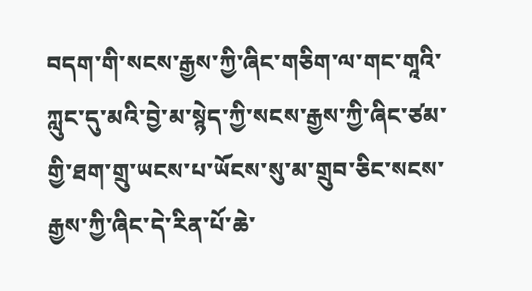བདག་གི་སངས་རྒྱས་ཀྱི་ཞིང་གཅིག་ལ་གང་གཱའི་ཀླུང་དུ་མའི་བྱེ་མ་སྙེད་ཀྱི་སངས་རྒྱས་ཀྱི་ཞིང་ཙམ་གྱི་ཐག་གྲུ་ཡངས་པ་ཡོངས་སུ་མ་གྲུབ་ཅིང་སངས་རྒྱས་ཀྱི་ཞིང་དེ་རིན་པོ་ཆེ་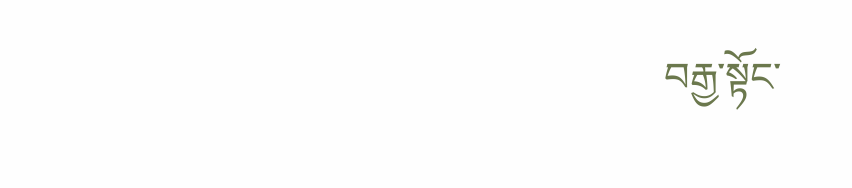བརྒྱ་སྟོང་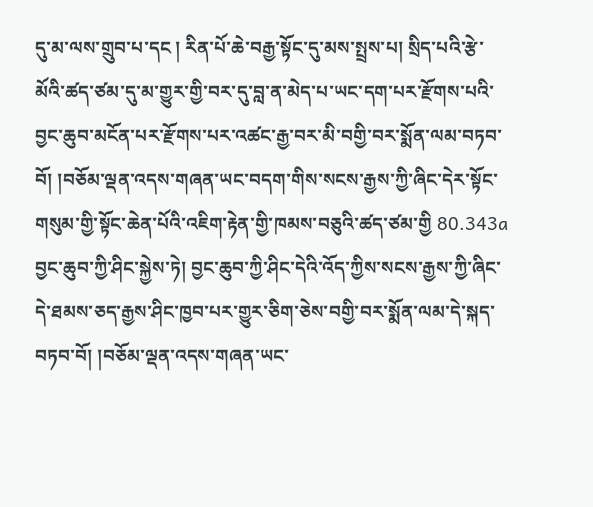དུ་མ་ལས་གྲུབ་པ་དང ། རིན་པོ་ཆེ་བརྒྱ་སྟོང་དུ་མས་སྤྲས་པ། སྲིད་པའི་རྩེ་མོའི་ཚད་ཙམ་དུ་མ་གྱུར་གྱི་བར་དུ་བླ་ན་མེད་པ་ཡང་དག་པར་རྫོགས་པའི་བྱང་ཆུབ་མངོན་པར་རྫོགས་པར་འཚང་རྒྱ་བར་མི་བགྱི་བར་སྨོན་ལམ་བཏབ་བོ། །བཅོམ་ལྡན་འདས་གཞན་ཡང་བདག་གིས་སངས་རྒྱས་ཀྱི་ཞིང་དེར་སྟོང་གསུམ་གྱི་སྟོང་ཆེན་པོའི་འཇིག་རྟེན་གྱི་ཁམས་བཅུའི་ཚད་ཙམ་གྱི 80.343a བྱང་ཆུབ་ཀྱི་ཤིང་སྐྱེས་ཏེ། བྱང་ཆུབ་ཀྱི་ཤིང་དེའི་འོད་ཀྱིས་སངས་རྒྱས་ཀྱི་ཞིང་དེ་ཐམས་ཅད་རྒྱས་ཤིང་ཁྱབ་པར་གྱུར་ཅིག་ཅེས་བགྱི་བར་སྨོན་ལམ་དེ་སྐད་བཏབ་བོ། །བཅོམ་ལྡན་འདས་གཞན་ཡང་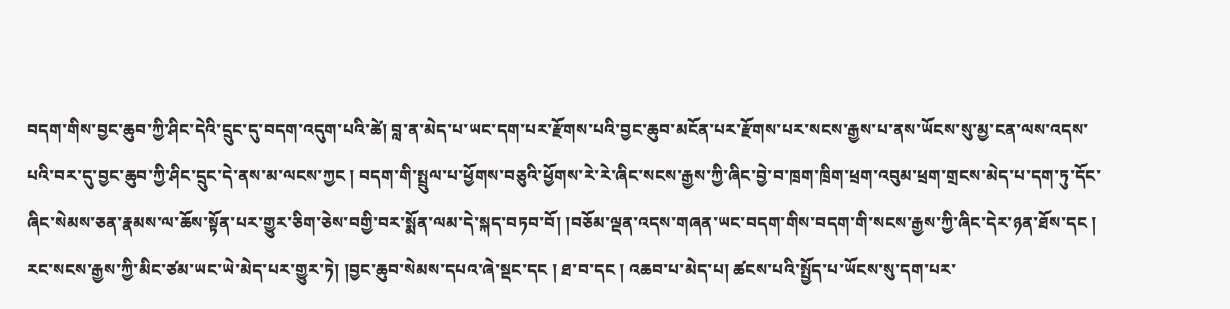བདག་གིས་བྱང་ཆུབ་ཀྱི་ཤིང་དེའི་དྲུང་དུ་བདག་འདུག་པའི་ཚེ། བླ་ན་མེད་པ་ཡང་དག་པར་རྫོགས་པའི་བྱང་ཆུབ་མངོན་པར་རྫོགས་པར་སངས་རྒྱས་པ་ནས་ཡོངས་སུ་མྱ་ངན་ལས་འདས་པའི་བར་དུ་བྱང་ཆུབ་ཀྱི་ཤིང་དྲུང་དེ་ནས་མ་ལངས་ཀྱང ། བདག་གི་སྤྲུལ་པ་ཕྱོགས་བཅུའི་ཕྱོགས་རེ་རེ་ཞིང་སངས་རྒྱས་ཀྱི་ཞིང་བྱེ་བ་ཁྲག་ཁྲིག་ཕྲག་འབུམ་ཕྲག་གྲངས་མེད་པ་དག་ཏུ་དོང་ཞིང་སེམས་ཅན་རྣམས་ལ་ཆོས་སྟོན་པར་གྱུར་ཅིག་ཅེས་བགྱི་བར་སྨོན་ལམ་དེ་སྐད་བཏབ་བོ། །བཅོམ་ལྡན་འདས་གཞན་ཡང་བདག་གིས་བདག་གི་སངས་རྒྱས་ཀྱི་ཞིང་དེར་ཉན་ཐོས་དང ། རང་སངས་རྒྱས་ཀྱི་མིང་ཙམ་ཡང་ཡེ་མེད་པར་གྱུར་ཏེ། །བྱང་ཆུབ་སེམས་དཔའ་ཞེ་སྡང་དང ། ཐ་བ་དང ། འཆབ་པ་མེད་པ། ཚངས་པའི་སྤྱོད་པ་ཡོངས་སུ་དག་པར་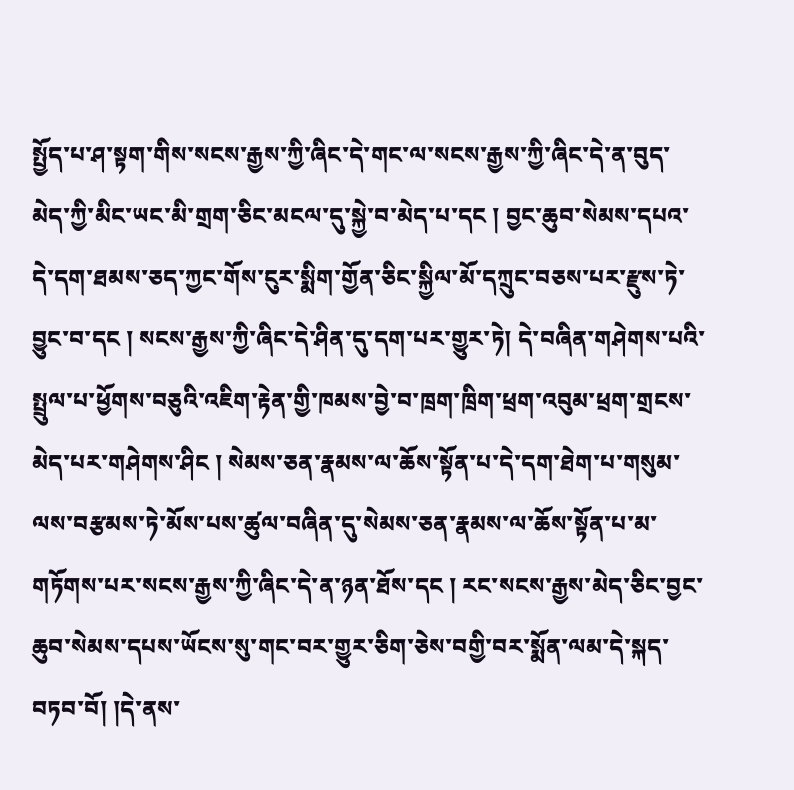སྤྱོད་པ་ཤ་སྟག་གིས་སངས་རྒྱས་ཀྱི་ཞིང་དེ་གང་ལ་སངས་རྒྱས་ཀྱི་ཞིང་དེ་ན་བུད་མེད་ཀྱི་མིང་ཡང་མི་གྲག་ཅིང་མངལ་དུ་སྐྱེ་བ་མེད་པ་དང ། བྱང་ཆུབ་སེམས་དཔའ་དེ་དག་ཐམས་ཅད་ཀྱང་གོས་ངུར་སྨིག་གྱོན་ཅིང་སྐྱིལ་མོ་དཀྲུང་བཅས་པར་རྫུས་ཏེ་བྱུང་བ་དང ། སངས་རྒྱས་ཀྱི་ཞིང་དེ་ཤིན་དུ་དག་པར་གྱུར་ཏེ། དེ་བཞིན་གཤེགས་པའི་སྤྲུལ་པ་ཕྱོགས་བཅུའི་འཇིག་རྟེན་གྱི་ཁམས་བྱེ་བ་ཁྲག་ཁྲིག་ཕྲག་འབུམ་ཕྲག་གྲངས་མེད་པར་གཤེགས་ཤིང ། སེམས་ཅན་རྣམས་ལ་ཆོས་སྟོན་པ་དེ་དག་ཐེག་པ་གསུམ་ལས་བརྩམས་ཏེ་མོས་པས་ཚུལ་བཞིན་དུ་སེམས་ཅན་རྣམས་ལ་ཆོས་སྟོན་པ་མ་གཏོགས་པར་སངས་རྒྱས་ཀྱི་ཞིང་དེ་ན་ཉན་ཐོས་དང ། རང་སངས་རྒྱས་མེད་ཅིང་བྱང་ཆུབ་སེམས་དཔས་ཡོངས་སུ་གང་བར་གྱུར་ཅིག་ཅེས་བགྱི་བར་སྨོན་ལམ་དེ་སྐད་བཏབ་བོ། །དེ་ནས་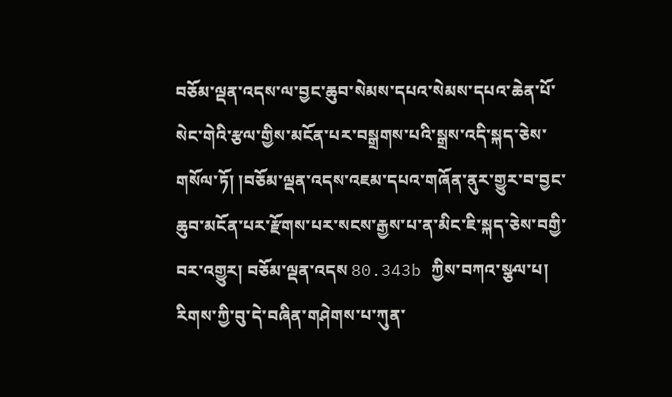བཅོམ་ལྡན་འདས་ལ་བྱང་ཆུབ་སེམས་དཔའ་སེམས་དཔའ་ཆེན་པོ་སེང་གེའི་རྩལ་གྱིས་མངོན་པར་བསྒྲགས་པའི་སྒྲས་འདི་སྐད་ཅེས་གསོལ་ཏོ། །བཅོམ་ལྡན་འདས་འཇམ་དཔའ་གཞོན་ནུར་གྱུར་བ་བྱང་ཆུབ་མངོན་པར་རྫོགས་པར་སངས་རྒྱས་པ་ན་མིང་ཇི་སྐད་ཅེས་བགྱི་བར་འགྱུར། བཅོམ་ལྡན་འདས 80.343b ཀྱིས་བཀའ་སྩལ་པ། རིགས་ཀྱི་བུ་དེ་བཞིན་གཤེགས་པ་ཀུན་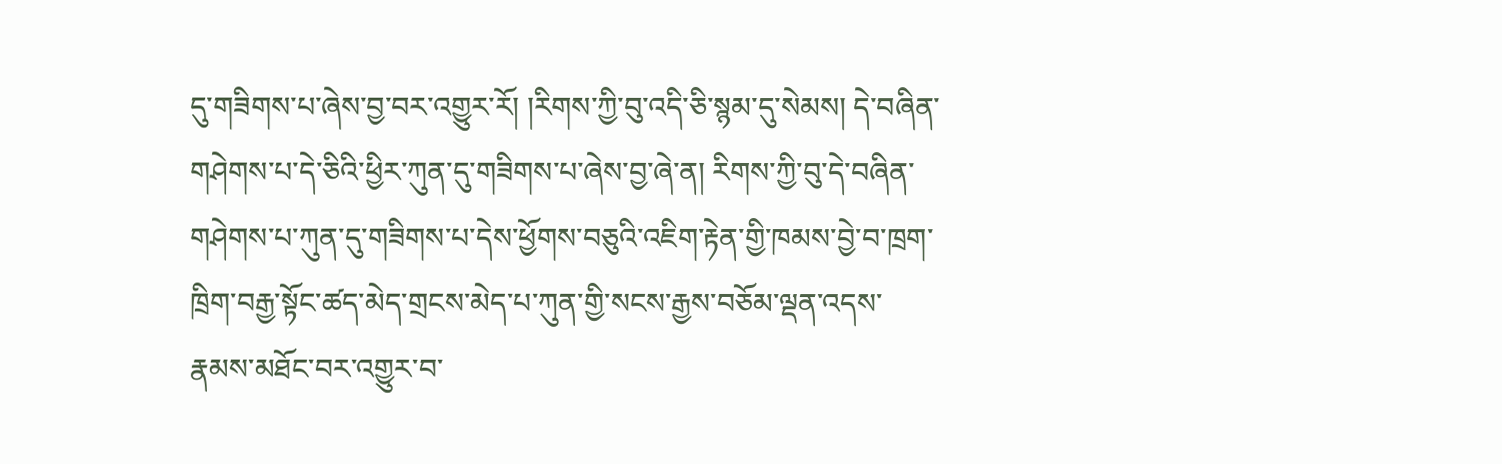དུ་གཟིགས་པ་ཞེས་བྱ་བར་འགྱུར་རོ། །རིགས་ཀྱི་བུ་འདི་ཅི་སྙམ་དུ་སེམས། དེ་བཞིན་གཤེགས་པ་དེ་ཅིའི་ཕྱིར་ཀུན་དུ་གཟིགས་པ་ཞེས་བྱ་ཞེ་ན། རིགས་ཀྱི་བུ་དེ་བཞིན་གཤེགས་པ་ཀུན་དུ་གཟིགས་པ་དེས་ཕྱོགས་བཅུའི་འཇིག་རྟེན་གྱི་ཁམས་བྱེ་བ་ཁྲག་ཁྲིག་བརྒྱ་སྟོང་ཚད་མེད་གྲངས་མེད་པ་ཀུན་གྱི་སངས་རྒྱས་བཅོམ་ལྡན་འདས་རྣམས་མཐོང་བར་འགྱུར་བ་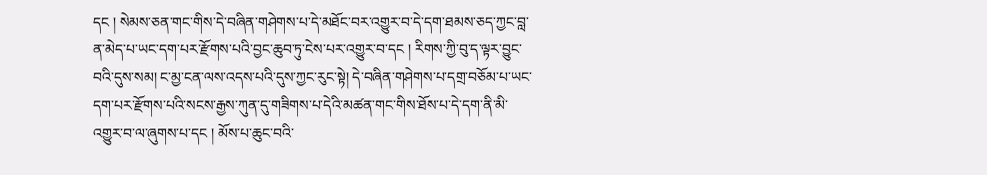དང ། སེམས་ཅན་གང་གིས་དེ་བཞིན་གཤེགས་པ་དེ་མཐོང་བར་འགྱུར་བ་དེ་དག་ཐམས་ཅད་ཀྱང་བླ་ན་མེད་པ་ཡང་དག་པར་རྫོགས་པའི་བྱང་ཆུབ་ཏུ་ངེས་པར་འགྱུར་བ་དང ། རིགས་ཀྱི་བུ་ད་ལྟར་བྱུང་བའི་དུས་སམ། ང་མྱ་ངན་ལས་འདས་པའི་དུས་ཀྱང་རུང་སྟེ། དེ་བཞིན་གཤེགས་པ་དགྲ་བཅོམ་པ་ཡང་དག་པར་རྫོགས་པའི་སངས་རྒྱས་ཀུན་དུ་གཟིགས་པ་དེའི་མཚན་གང་གིས་ཐོས་པ་དེ་དག་ནི་མི་འགྱུར་བ་ལ་ཞུགས་པ་དང ། མོས་པ་ཆུང་བའི་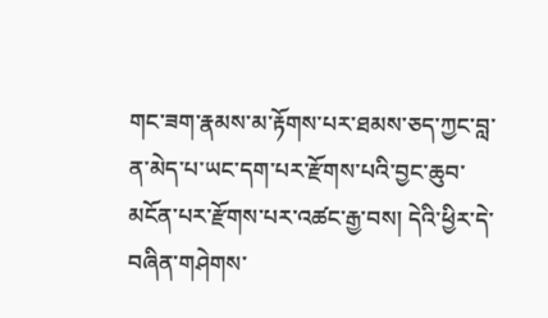གང་ཟག་རྣམས་མ་རྟོགས་པར་ཐམས་ཅད་ཀྱང་བླ་ན་མེད་པ་ཡང་དག་པར་རྫོགས་པའི་བྱང་ཆུབ་མངོན་པར་རྫོགས་པར་འཚང་རྒྱ་བས། དེའི་ཕྱིར་དེ་བཞིན་གཤེགས་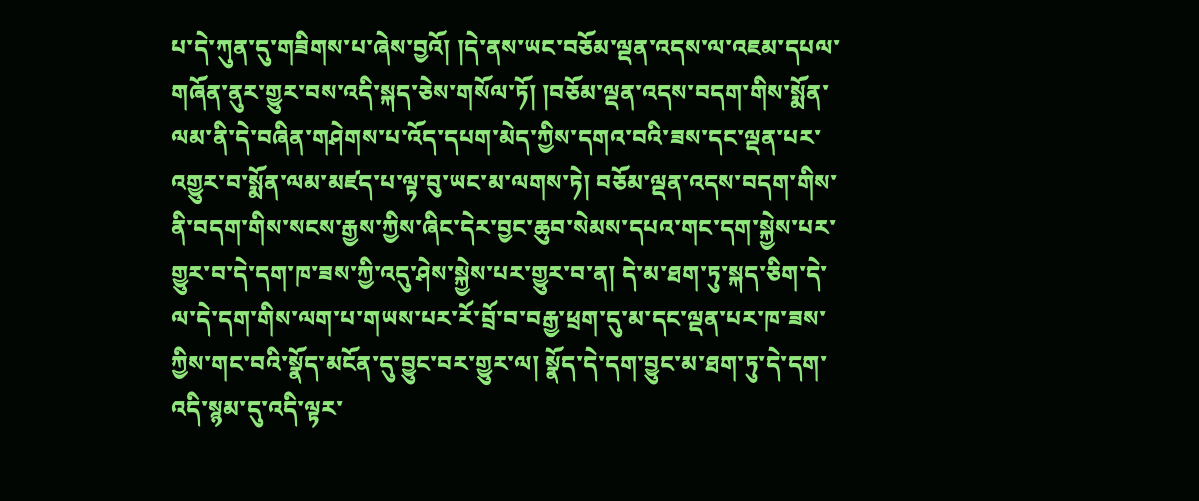པ་དེ་ཀུན་དུ་གཟིགས་པ་ཞེས་བྱའོ། །དེ་ནས་ཡང་བཅོམ་ལྡན་འདས་ལ་འཇམ་དཔལ་གཞོན་ནུར་གྱུར་བས་འདི་སྐད་ཅེས་གསོལ་ཏོ། །བཅོམ་ལྡན་འདས་བདག་གིས་སྨོན་ལམ་ནི་དེ་བཞིན་གཤེགས་པ་འོད་དཔག་མེད་ཀྱིས་དགའ་བའི་ཟས་དང་ལྡན་པར་འགྱུར་བ་སྨོན་ལམ་མཛད་པ་ལྟ་བུ་ཡང་མ་ལགས་ཏེ། བཅོམ་ལྡན་འདས་བདག་གིས་ནི་བདག་གིས་སངས་རྒྱས་ཀྱིས་ཞིང་དེར་བྱང་ཆུབ་སེམས་དཔའ་གང་དག་སྐྱེས་པར་གྱུར་བ་དེ་དག་ཁ་ཟས་ཀྱི་འདུ་ཤེས་སྐྱེས་པར་གྱུར་བ་ན། དེ་མ་ཐག་ཏུ་སྐད་ཅིག་དེ་ལ་དེ་དག་གིས་ལག་པ་གཡས་པར་རོ་བྲོ་བ་བརྒྱ་ཕྲག་དུ་མ་དང་ལྡན་པར་ཁ་ཟས་ཀྱིས་གང་བའི་སྣོད་མངོན་དུ་བྱུང་བར་གྱུར་ལ། སྣོད་དེ་དག་བྱུང་མ་ཐག་ཏུ་དེ་དག་འདི་སྙམ་དུ་འདི་ལྟར་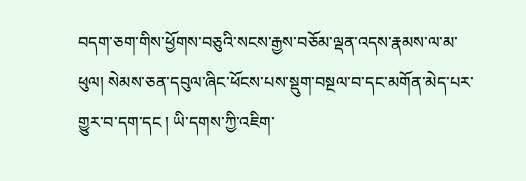བདག་ཅག་གིས་ཕྱོགས་བཅུའི་སངས་རྒྱས་བཅོམ་ལྡན་འདས་རྣམས་ལ་མ་ཕུལ། སེམས་ཅན་དབུལ་ཞིང་ཕོངས་པས་སྡུག་བསྔལ་བ་དང་མགོན་མེད་པར་གྱུར་བ་དག་དང ། ཡི་དགས་ཀྱི་འཇིག་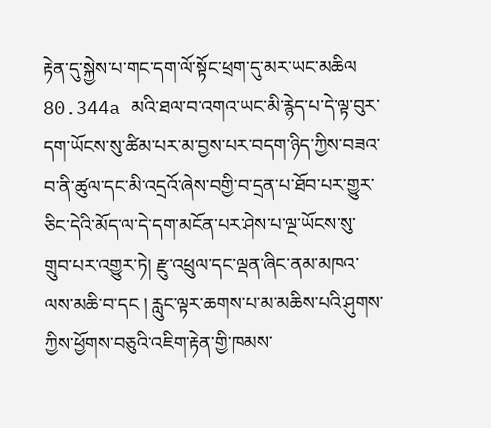རྟེན་དུ་སྐྱེས་པ་གང་དག་ལོ་སྟོང་ཕྲག་དུ་མར་ཡང་མཆིལ 80.344a མའི་ཐལ་བ་འགའ་ཡང་མི་རྙེད་པ་དེ་ལྟ་བུར་དག་ཡོངས་སུ་ཚིམ་པར་མ་བྱས་པར་བདག་ཉིད་ཀྱིས་བཟའ་བ་ནི་ཚུལ་དང་མི་འདྲའོ་ཞེས་བགྱི་བ་དྲན་པ་ཐོབ་པར་གྱུར་ཅིང་དེའི་མོད་ལ་དེ་དག་མངོན་པར་ཤེས་པ་ལྔ་ཡོངས་སུ་གྲུབ་པར་འགྱུར་ཏེ། རྫུ་འཕྲུལ་དང་ལྡན་ཞིང་ནམ་མཁའ་ལས་མཆི་བ་དང ། རླུང་ལྟར་ཆགས་པ་མ་མཆིས་པའི་ཤུགས་ཀྱིས་ཕྱོགས་བཅུའི་འཇིག་རྟེན་གྱི་ཁམས་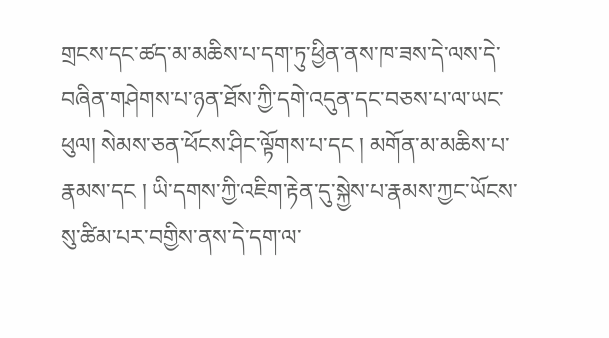གྲངས་དང་ཚད་མ་མཆིས་པ་དག་ཏུ་ཕྱིན་ནས་ཁ་ཟས་དེ་ལས་དེ་བཞིན་གཤེགས་པ་ཉན་ཐོས་ཀྱི་དགེ་འདུན་དང་བཅས་པ་ལ་ཡང་ཕུལ། སེམས་ཅན་ཕོངས་ཤིང་ལྟོགས་པ་དང ། མགོན་མ་མཆིས་པ་རྣམས་དང ། ཡི་དགས་ཀྱི་འཇིག་རྟེན་དུ་སྐྱེས་པ་རྣམས་ཀྱང་ཡོངས་སུ་ཚིམ་པར་བགྱིས་ནས་དེ་དག་ལ་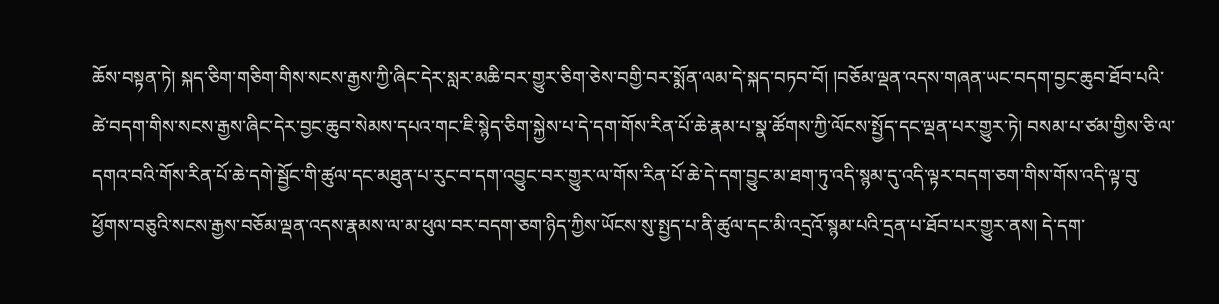ཆོས་བསྟན་ཏེ། སྐད་ཅིག་གཅིག་གིས་སངས་རྒྱས་ཀྱི་ཞིང་དེར་སླར་མཆི་བར་གྱུར་ཅིག་ཅེས་བགྱི་བར་སྨོན་ལམ་དེ་སྐད་བཏབ་བོ། །བཅོམ་ལྡན་འདས་གཞན་ཡང་བདག་བྱང་ཆུབ་ཐོབ་པའི་ཚེ་བདག་གིས་སངས་རྒྱས་ཞིང་དེར་བྱང་ཆུབ་སེམས་དཔའ་གང་ཇི་སྙེད་ཅིག་སྐྱེས་པ་དེ་དག་གོས་རིན་པོ་ཆེ་རྣམ་པ་སྣ་ཚོགས་ཀྱི་ལོངས་སྤྱོད་དང་ལྡན་པར་གྱུར་ཏེ། བསམ་པ་ཙམ་གྱིས་ཅི་ལ་དགའ་བའི་གོས་རིན་པོ་ཆེ་དགེ་སྦྱོང་གི་ཚུལ་དང་མཐུན་པ་རུང་བ་དག་འབྱུང་བར་གྱུར་ལ་གོས་རིན་པོ་ཆེ་དེ་དག་བྱུང་མ་ཐག་ཏུ་འདི་སྙམ་དུ་འདི་ལྟར་བདག་ཅག་གིས་གོས་འདི་ལྟ་བུ་ཕྱོགས་བཅུའི་སངས་རྒྱས་བཅོམ་ལྡན་འདས་རྣམས་ལ་མ་ཕུལ་བར་བདག་ཅག་ཉིད་ཀྱིས་ཡོངས་སུ་སྤྱད་པ་ནི་ཚུལ་དང་མི་འདྲའོ་སྙམ་པའི་དྲན་པ་ཐོབ་པར་གྱུར་ནས། དེ་དག་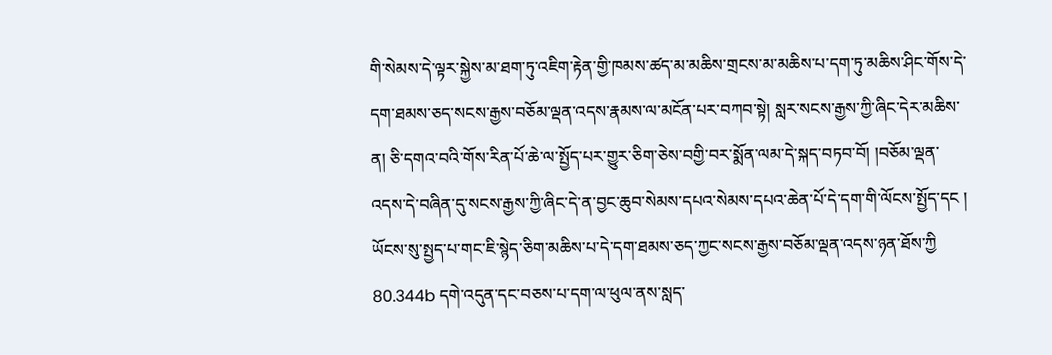གི་སེམས་དེ་ལྟར་སྐྱེས་མ་ཐག་ཏུ་འཇིག་རྟེན་གྱི་ཁམས་ཚད་མ་མཆིས་གྲངས་མ་མཆིས་པ་དག་ཏུ་མཆིས་ཤིང་གོས་དེ་དག་ཐམས་ཅད་སངས་རྒྱས་བཅོམ་ལྡན་འདས་རྣམས་ལ་མངོན་པར་བཀབ་སྟེ། སླར་སངས་རྒྱས་ཀྱི་ཞིང་དེར་མཆིས་ན། ཅི་དགའ་བའི་གོས་རིན་པོ་ཆེ་ལ་སྤྱོད་པར་གྱུར་ཅིག་ཅེས་བགྱི་བར་སྨོན་ལམ་དེ་སྐད་བཏབ་བོ། །བཅོམ་ལྡན་འདས་དེ་བཞིན་དུ་སངས་རྒྱས་ཀྱི་ཞིང་དེ་ན་བྱང་ཆུབ་སེམས་དཔའ་སེམས་དཔའ་ཆེན་པོ་དེ་དག་གི་ལོངས་སྤྱོད་དང ། ཡོངས་སུ་སྤྱད་པ་གང་ཇི་སྙེད་ཅིག་མཆིས་པ་དེ་དག་ཐམས་ཅད་ཀྱང་སངས་རྒྱས་བཅོམ་ལྡན་འདས་ཉན་ཐོས་ཀྱི 80.344b དགེ་འདུན་དང་བཅས་པ་དག་ལ་ཕུལ་ནས་སླད་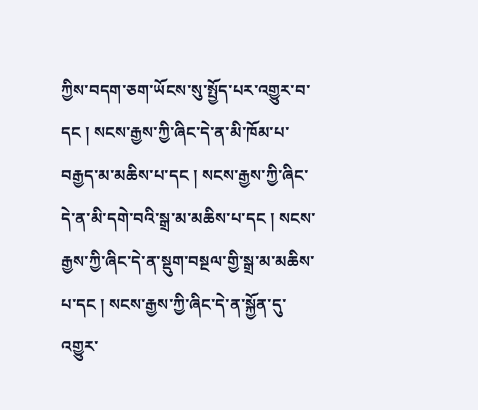ཀྱིས་བདག་ཅག་ཡོངས་སུ་སྤྱོད་པར་འགྱུར་བ་དང ། སངས་རྒྱས་ཀྱི་ཞིང་དེ་ན་མི་ཁོམ་པ་བརྒྱད་མ་མཆིས་པ་དང ། སངས་རྒྱས་ཀྱི་ཞིང་དེ་ན་མི་དགེ་བའི་སྒྲ་མ་མཆིས་པ་དང ། སངས་རྒྱས་ཀྱི་ཞིང་དེ་ན་སྡུག་བསྔལ་གྱི་སྒྲ་མ་མཆིས་པ་དང ། སངས་རྒྱས་ཀྱི་ཞིང་དེ་ན་སྐྱོན་དུ་འགྱུར་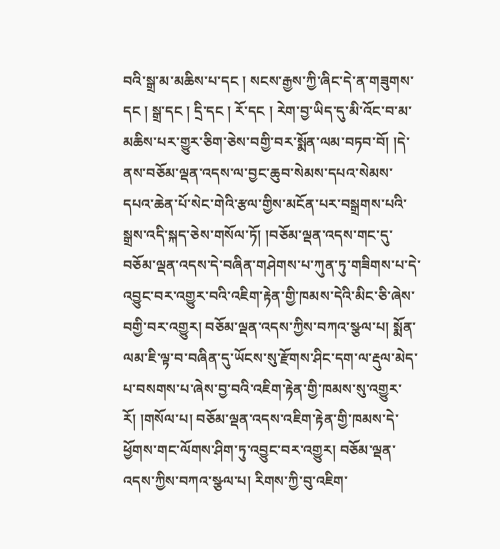བའི་སྒྲ་མ་མཆིས་པ་དང ། སངས་རྒྱས་ཀྱི་ཞིང་དེ་ན་གཟུགས་དང ། སྒྲ་དང ། དྲི་དང ། རོ་དང ། རེག་བྱ་ཡིད་དུ་མི་འོང་བ་མ་མཆིས་པར་གྱུར་ཅིག་ཅེས་བགྱི་བར་སྨོན་ལམ་བཏབ་བོ། །དེ་ནས་བཅོམ་ལྡན་འདས་ལ་བྱང་ཆུབ་སེམས་དཔའ་སེམས་དཔའ་ཆེན་པོ་སེང་གེའི་རྩལ་གྱིས་མངོན་པར་བསྒྲགས་པའི་སྒྲས་འདི་སྐད་ཅེས་གསོལ་ཏོ། །བཅོམ་ལྡན་འདས་གང་དུ་བཅོམ་ལྡན་འདས་དེ་བཞིན་གཤེགས་པ་ཀུན་ཏུ་གཟིགས་པ་དེ་འབྱུང་བར་འགྱུར་བའི་འཇིག་རྟེན་གྱི་ཁམས་དེའི་མིང་ཅི་ཞེས་བགྱི་བར་འགྱུར། བཅོམ་ལྡན་འདས་ཀྱིས་བཀའ་སྩལ་པ། སྨོན་ལམ་ཇི་ལྟ་བ་བཞིན་དུ་ཡོངས་སུ་རྫོགས་ཤིང་དག་ལ་རྡུལ་མེད་པ་བསགས་པ་ཞེས་བྱ་བའི་འཇིག་རྟེན་གྱི་ཁམས་སུ་འགྱུར་རོ། །གསོལ་པ། བཅོམ་ལྡན་འདས་འཇིག་རྟེན་གྱི་ཁམས་དེ་ཕྱོགས་གང་ལོགས་ཤིག་ཏུ་འབྱུང་བར་འགྱུར། བཅོམ་ལྡན་འདས་ཀྱིས་བཀའ་སྩལ་པ། རིགས་ཀྱི་བུ་འཇིག་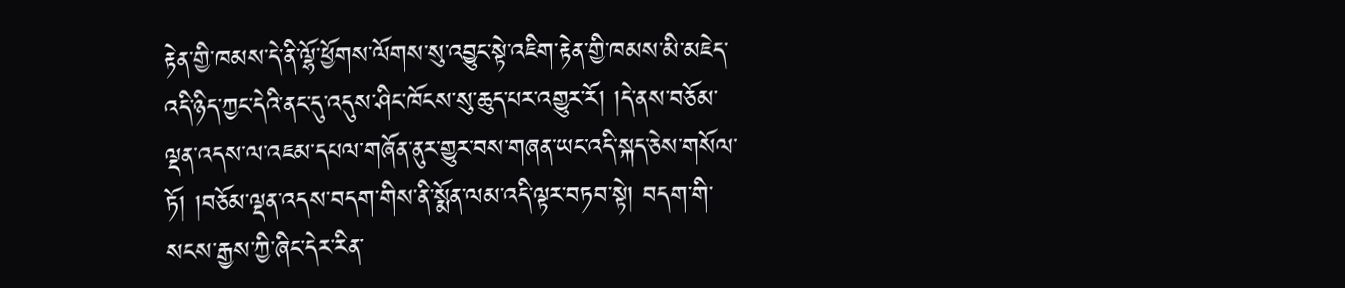རྟེན་གྱི་ཁམས་དེ་ནི་ལྷོ་ཕྱོགས་ལོགས་སུ་འབྱུང་སྟེ་འཇིག་རྟེན་གྱི་ཁམས་མི་མཇེད་འདི་ཉིད་ཀྱང་དེའི་ནང་དུ་འདུས་ཤིང་ཁོངས་སུ་ཆུད་པར་འགྱུར་རོ། །དེ་ནས་བཅོམ་ལྡན་འདས་ལ་འཇམ་དཔལ་གཞོན་ནུར་གྱུར་བས་གཞན་ཡང་འདི་སྐད་ཅེས་གསོལ་ཏོ། །བཅོམ་ལྡན་འདས་བདག་གིས་ནི་སྨོན་ལམ་འདི་ལྟར་བཏབ་སྟེ། བདག་གི་སངས་རྒྱས་ཀྱི་ཞིང་དེར་རིན་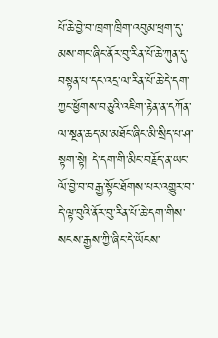པོ་ཆེ་བྱེ་བ་ཁྲག་ཁྲིག་འབུམ་ཕྲག་དུ་མས་གང་ཞིང་ནོར་བུ་རིན་པོ་ཆེ་ཀུན་དུ་བསྟན་པ་དང་འདྲ་ལ་རིན་པོ་ཆེ་དེ་དག་ཀྱང་ཕྱོགས་བཅུའི་འཇིག་རྟེན་ན་དཀོན་ལ་སྔན་ཆད་མ་མཐོང་ཞིང་མི་སྲིད་པ་ཤ་སྟག་སྟེ། དེ་དག་གི་མིང་བརྗོད་ན་ཡང་ལོ་བྱེ་བ་བརྒྱ་སྟོང་ཐོགས་པར་འགྱུར་བ་དེ་ལྟ་བུའི་ནོར་བུ་རིན་པོ་ཆེ་དག་གིས་སངས་རྒྱས་ཀྱི་ཞིང་དེ་ཡོངས་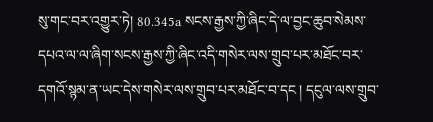སུ་གང་བར་འགྱུར་ཏེ། 80.345a སངས་རྒྱས་ཀྱི་ཞིང་དེ་ལ་བྱང་ཆུབ་སེམས་དཔའ་ལ་ལ་ཞིག་སངས་རྒྱས་ཀྱི་ཞིང་འདི་གསེར་ལས་གྲུབ་པར་མཐོང་བར་དགའོ་སྙམ་ན་ཡང་དེས་གསེར་ལས་གྲུབ་པར་མཐོང་བ་དང ། དངུལ་ལས་གྲུབ་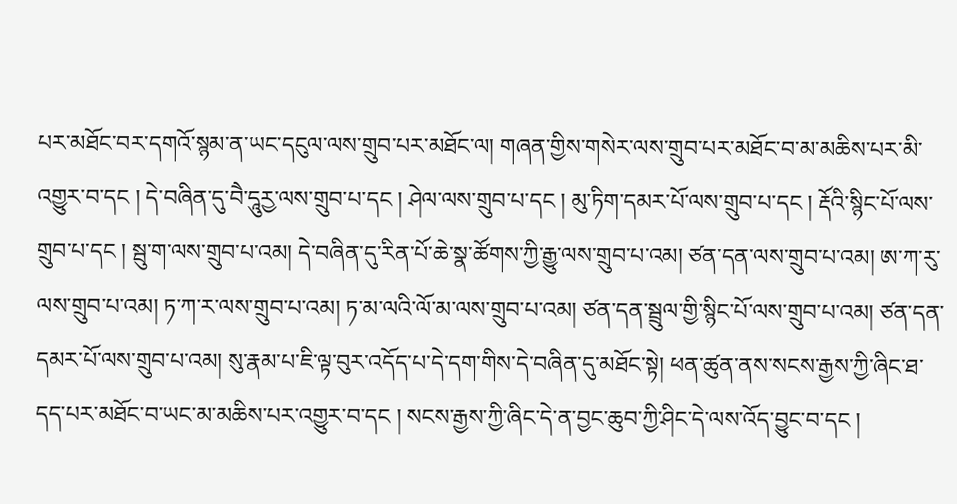པར་མཐོང་བར་དགའོ་སྙམ་ན་ཡང་དངུལ་ལས་གྲུབ་པར་མཐོང་ལ། གཞན་གྱིས་གསེར་ལས་གྲུབ་པར་མཐོང་བ་མ་མཆིས་པར་མི་འགྱུར་བ་དང ། དེ་བཞིན་དུ་བཻ་དཱུརྱ་ལས་གྲུབ་པ་དང ། ཤེལ་ལས་གྲུབ་པ་དང ། མུ་ཏིག་དམར་པོ་ལས་གྲུབ་པ་དང ། རྡོའི་སྙིང་པོ་ལས་གྲུབ་པ་དང ། སྦུ་ག་ལས་གྲུབ་པ་འམ། དེ་བཞིན་དུ་རིན་པོ་ཆེ་སྣ་ཚོགས་ཀྱི་རྒྱུ་ལས་གྲུབ་པ་འམ། ཙན་དན་ལས་གྲུབ་པ་འམ། ཨ་ཀ་རུ་ལས་གྲུབ་པ་འམ། ཏ་ཀ་ར་ལས་གྲུབ་པ་འམ། ཏ་མ་ལའི་ལོ་མ་ལས་གྲུབ་པ་འམ། ཙན་དན་སྦྲུལ་གྱི་སྙིང་པོ་ལས་གྲུབ་པ་འམ། ཙན་དན་དམར་པོ་ལས་གྲུབ་པ་འམ། སུ་རྣམ་པ་ཇི་ལྟ་བུར་འདོད་པ་དེ་དག་གིས་དེ་བཞིན་དུ་མཐོང་སྟེ། ཕན་ཚུན་ནས་སངས་རྒྱས་ཀྱི་ཞིང་ཐ་དད་པར་མཐོང་བ་ཡང་མ་མཆིས་པར་འགྱུར་བ་དང ། སངས་རྒྱས་ཀྱི་ཞིང་དེ་ན་བྱང་ཆུབ་ཀྱི་ཤིང་དེ་ལས་འོད་བྱུང་བ་དང །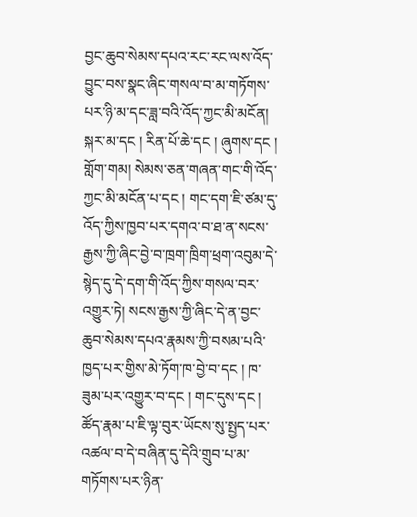བྱང་ཆུབ་སེམས་དཔའ་རང་རང་ལས་འོད་བྱུང་བས་སྣང་ཞིང་གསལ་བ་མ་གཏོགས་པར་ཉི་མ་དང་ཟླ་བའི་འོད་ཀྱང་མི་མངོན། སྐར་མ་དང ། རིན་པོ་ཆེ་དང ། ཞུགས་དང ། གློག་གམ། སེམས་ཅན་གཞན་གང་གི་འོད་ཀྱང་མི་མངོན་པ་དང ། གང་དག་ཇི་ཙམ་དུ་འོད་ཀྱིས་ཁྱབ་པར་དགའ་བ་ཐ་ན་སངས་རྒྱས་ཀྱི་ཞིང་བྱེ་བ་ཁྲག་ཁྲིག་ཕྲག་འབུམ་དེ་སྙེད་དུ་དེ་དག་གི་འོད་ཀྱིས་གསལ་བར་འགྱུར་ཏེ། སངས་རྒྱས་ཀྱི་ཞིང་དེ་ན་བྱང་ཆུབ་སེམས་དཔའ་རྣམས་ཀྱི་བསམ་པའི་ཁྱད་པར་གྱིས་མེ་ཏོག་ཁ་བྱེ་བ་དང ། ཁ་ཟུམ་པར་འགྱུར་བ་དང ། གང་དུས་དང ། ཚོད་རྣམ་པ་ཇི་ལྟ་བུར་ཡོངས་སུ་སྤྱད་པར་འཚལ་བ་དེ་བཞིན་དུ་དེའི་གྲུབ་པ་མ་གཏོགས་པར་ཉིན་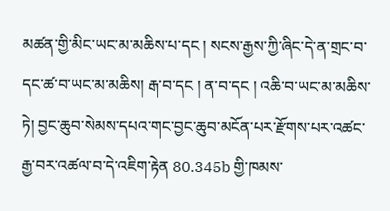མཚན་གྱི་མིང་ཡང་མ་མཆིས་པ་དང ། སངས་རྒྱས་ཀྱི་ཞིང་དེ་ན་གྲང་བ་དང་ཚ་བ་ཡང་མ་མཆིས། རྒ་བ་དང ། ན་བ་དང ། འཆི་བ་ཡང་མ་མཆིས་ཏེ། བྱང་ཆུབ་སེམས་དཔའ་གང་བྱང་ཆུབ་མངོན་པར་རྫོགས་པར་འཚང་རྒྱ་བར་འཚལ་བ་དེ་འཇིག་རྟེན 80.345b གྱི་ཁམས་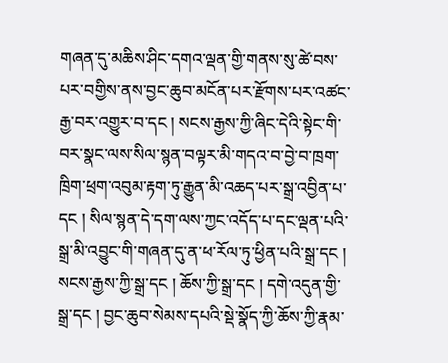གཞན་དུ་མཆིས་ཤིང་དགའ་ལྡན་གྱི་གནས་སུ་ཚེ་བས་པར་བགྱིས་ནས་བྱང་ཆུབ་མངོན་པར་རྫོགས་པར་འཚང་རྒྱ་བར་འགྱུར་བ་དང ། སངས་རྒྱས་ཀྱི་ཞིང་དེའི་སྟེང་གི་བར་སྣང་ལས་སིལ་སྙན་བལྟར་མི་གདའ་བ་བྱེ་བ་ཁྲག་ཁྲིག་ཕྲག་འབུམ་རྟག་ཏུ་རྒྱུན་མི་འཆད་པར་སྒྲ་འབྱིན་པ་དང ། སིལ་སྙན་དེ་དག་ལས་ཀྱང་འདོད་པ་དང་ལྡན་པའི་སྒྲ་མི་འབྱུང་གི་གཞན་དུ་ན་ཕ་རོལ་ཏུ་ཕྱིན་པའི་སྒྲ་དང ། སངས་རྒྱས་ཀྱི་སྒྲ་དང ། ཆོས་ཀྱི་སྒྲ་དང ། དགེ་འདུན་གྱི་སྒྲ་དང ། བྱང་ཆུབ་སེམས་དཔའི་སྡེ་སྣོད་ཀྱི་ཆོས་ཀྱི་རྣམ་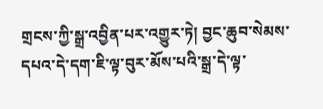གྲངས་ཀྱི་སྒྲ་འབྱིན་པར་འགྱུར་ཏེ། བྱང་ཆུབ་སེམས་དཔའ་དེ་དག་ཇི་ལྟ་བུར་མོས་པའི་སྒྲ་དེ་ལྟ་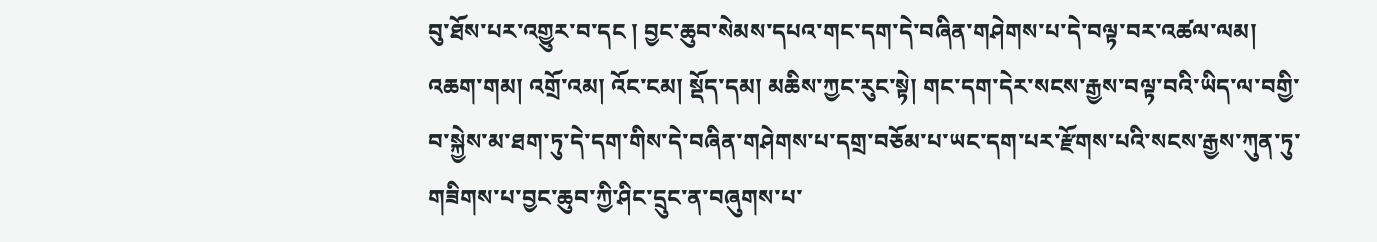བུ་ཐོས་པར་འགྱུར་བ་དང ། བྱང་ཆུབ་སེམས་དཔའ་གང་དག་དེ་བཞིན་གཤེགས་པ་དེ་བལྟ་བར་འཚལ་ལམ། འཆག་གམ། འགྲོ་འམ། འོང་ངམ། སྡོད་དམ། མཆིས་ཀྱང་རུང་སྟེ། གང་དག་དེར་སངས་རྒྱས་བལྟ་བའི་ཡིད་ལ་བགྱི་བ་སྐྱེས་མ་ཐག་ཏུ་དེ་དག་གིས་དེ་བཞིན་གཤེགས་པ་དགྲ་བཅོམ་པ་ཡང་དག་པར་རྫོགས་པའི་སངས་རྒྱས་ཀུན་ཏུ་གཟིགས་པ་བྱང་ཆུབ་ཀྱི་ཤིང་དྲུང་ན་བཞུགས་པ་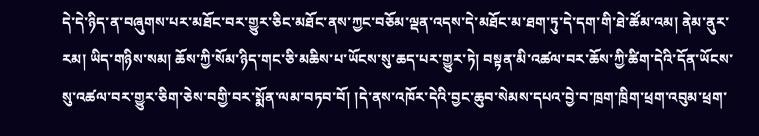དེ་དེ་ཉིད་ན་བཞུགས་པར་མཐོང་བར་གྱུར་ཅིང་མཐོང་ནས་ཀྱང་བཅོམ་ལྡན་འདས་དེ་མཐོང་མ་ཐག་ཏུ་དེ་དག་གི་ཐེ་ཚོམ་འམ། ནེམ་ནུར་རམ། ཡིད་གཉིས་སམ། ཆོས་ཀྱི་སོམ་ཉིད་གང་ཅི་མཆིས་པ་ཡོངས་སུ་ཆད་པར་གྱུར་ཏེ། བསྟན་མི་འཚལ་བར་ཆོས་ཀྱི་ཚིག་དེའི་དོན་ཡོངས་སུ་འཚལ་བར་གྱུར་ཅིག་ཅེས་བགྱི་བར་སྨོན་ལམ་བཏབ་བོ། །དེ་ནས་འཁོར་དེའི་བྱང་ཆུབ་སེམས་དཔའ་བྱེ་བ་ཁྲག་ཁྲིག་ཕྲག་འབུམ་ཕྲག་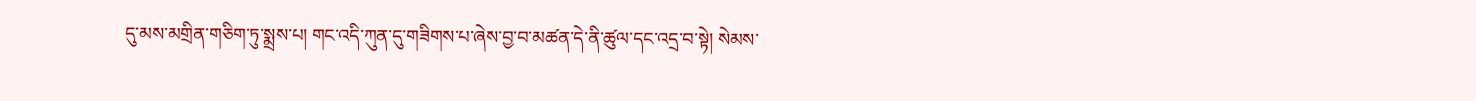དུ་མས་མགྲིན་གཅིག་ཏུ་སྨྲས་པ། གང་འདི་ཀུན་དུ་གཟིགས་པ་ཞེས་བྱ་བ་མཚན་དེ་ནི་ཚུལ་དང་འདྲ་བ་སྟེ། སེམས་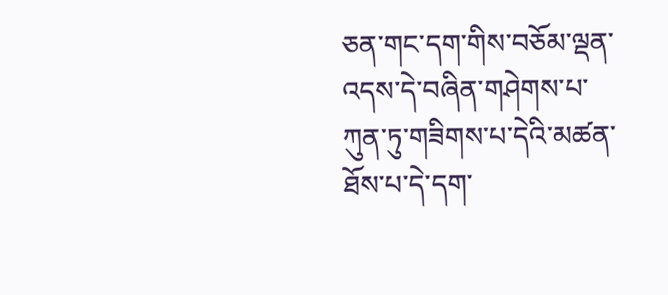ཅན་གང་དག་གིས་བཅོམ་ལྡན་འདས་དེ་བཞིན་གཤེགས་པ་ཀུན་ཏུ་གཟིགས་པ་དེའི་མཚན་ཐོས་པ་དེ་དག་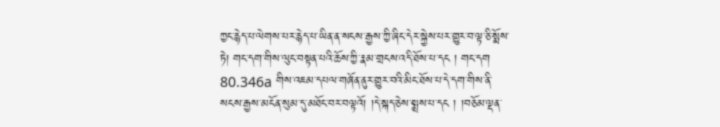ཀྱང་རྙེད་པ་ལེགས་པར་རྙེད་པ་ཡིན་ན་སངས་རྒྱས་ཀྱི་ཞིང་དེར་སྐྱེས་པར་གྱུར་བ་ལྟ་ཅི་སྨོས་ཏེ། གང་དག་གིས་ལུང་བསྟན་པའི་ཆོས་ཀྱི་རྣམ་གྲངས་འདི་ཐོས་པ་དང ། གང་དག 80.346a གིས་འཇམ་དཔལ་གཞོན་ནུར་གྱུར་བའི་མིང་ཐོས་པ་དེ་དག་གིས་ནི་སངས་རྒྱས་མངོན་སུམ་དུ་མཐོང་བར་བལྟའོ། །དེ་སྐད་ཅེས་སྨྲས་པ་དང ། །བཅོམ་ལྡན་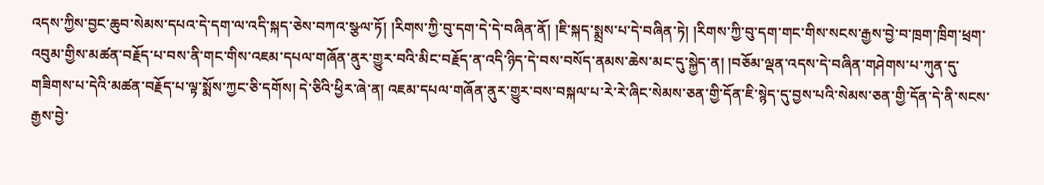འདས་ཀྱིས་བྱང་ཆུབ་སེམས་དཔའ་དེ་དག་ལ་འདི་སྐད་ཅེས་བཀའ་སྩལ་ཏོ། །རིགས་ཀྱི་བུ་དག་དེ་དེ་བཞིན་ནོ། །ཇི་སྐད་སྨྲས་པ་དེ་བཞིན་ཏེ། །རིགས་ཀྱི་བུ་དག་གང་གིས་སངས་རྒྱས་བྱེ་བ་ཁྲག་ཁྲིག་ཕྲག་འབུམ་གྱིས་མཚན་བརྗོད་པ་བས་ནི་གང་གིས་འཇམ་དཔལ་གཞོན་ནུར་གྱུར་བའི་མིང་བརྗོད་ན་འདི་ཉིད་དེ་བས་བསོད་ནམས་ཆེས་མང་དུ་སྐྱེད་ན། །བཅོམ་ལྡན་འདས་དེ་བཞིན་གཤེགས་པ་ཀུན་དུ་གཟིགས་པ་དེའི་མཚན་བརྗོད་པ་ལྟ་སྨོས་ཀྱང་ཅི་དགོས། དེ་ཅིའི་ཕྱིར་ཞེ་ན། འཇམ་དཔལ་གཞོན་ནུར་གྱུར་བས་བསྐལ་པ་རེ་རེ་ཞིང་སེམས་ཅན་གྱི་དོན་ཇི་སྙེད་དུ་བྱས་པའི་སེམས་ཅན་གྱི་དོན་དེ་ནི་སངས་རྒྱས་བྱེ་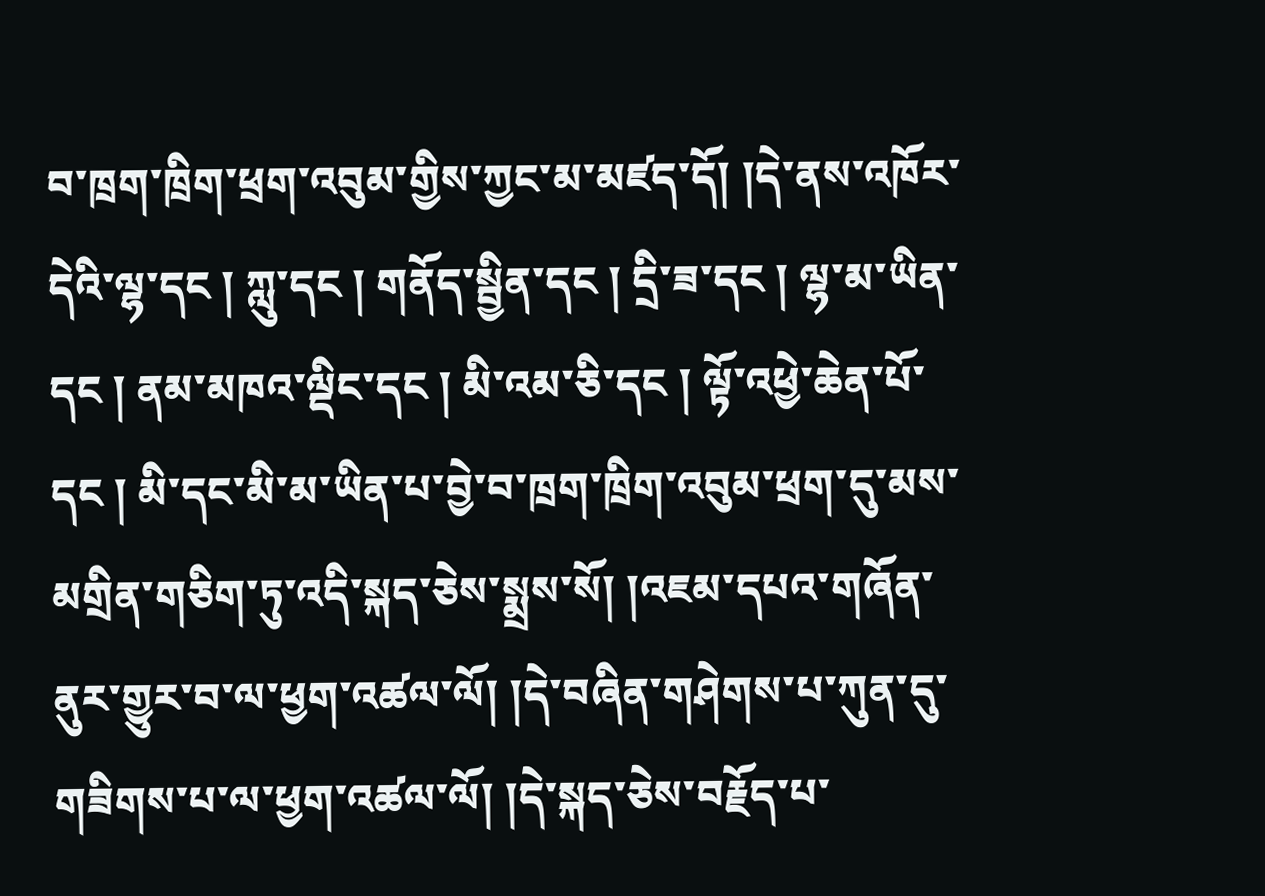བ་ཁྲག་ཁྲིག་ཕྲག་འབུམ་གྱིས་ཀྱང་མ་མཛད་དོ། །དེ་ནས་འཁོར་དེའི་ལྷ་དང ། ཀླུ་དང ། གནོད་སྦྱིན་དང ། དྲི་ཟ་དང ། ལྷ་མ་ཡིན་དང ། ནམ་མཁའ་ལྡིང་དང ། མི་འམ་ཅི་དང ། ལྟོ་འཕྱེ་ཆེན་པོ་དང ། མི་དང་མི་མ་ཡིན་པ་བྱེ་བ་ཁྲག་ཁྲིག་འབུམ་ཕྲག་དུ་མས་མགྲིན་གཅིག་ཏུ་འདི་སྐད་ཅེས་སྨྲས་སོ། །འཇམ་དཔའ་གཞོན་ནུར་གྱུར་བ་ལ་ཕྱག་འཚལ་ལོ། །དེ་བཞིན་གཤེགས་པ་ཀུན་དུ་གཟིགས་པ་ལ་ཕྱག་འཚལ་ལོ། །དེ་སྐད་ཅེས་བརྗོད་པ་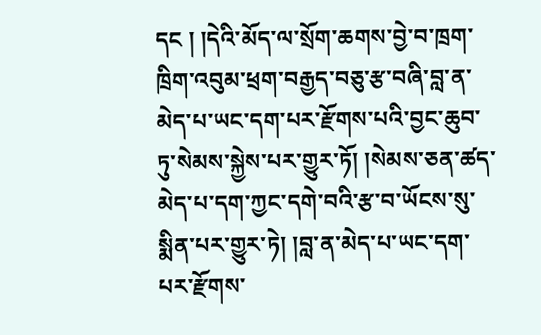དང ། །དེའི་མོད་ལ་སྲོག་ཆགས་བྱེ་བ་ཁྲག་ཁྲིག་འབུམ་ཕྲག་བརྒྱད་བཅུ་རྩ་བཞི་བླ་ན་མེད་པ་ཡང་དག་པར་རྫོགས་པའི་བྱང་ཆུབ་ཏུ་སེམས་སྐྱེས་པར་གྱུར་ཏོ། །སེམས་ཅན་ཚད་མེད་པ་དག་ཀྱང་དགེ་བའི་རྩ་བ་ཡོངས་སུ་སྨིན་པར་གྱུར་ཏེ། །བླ་ན་མེད་པ་ཡང་དག་པར་རྫོགས་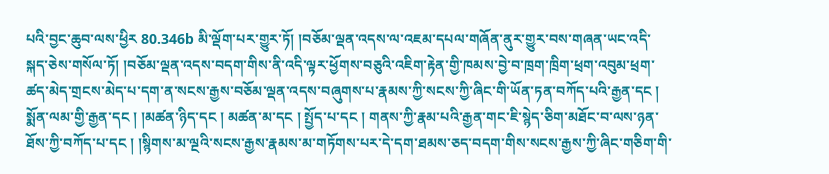པའི་བྱང་ཆུབ་ལས་ཕྱིར 80.346b མི་ལྡོག་པར་གྱུར་ཏོ། །བཅོམ་ལྡན་འདས་ལ་འཇམ་དཔལ་གཞོན་ནུར་གྱུར་བས་གཞན་ཡང་འདི་སྐད་ཅེས་གསོལ་ཏོ། །བཅོམ་ལྡན་འདས་བདག་གིས་ནི་འདི་ལྟར་ཕྱོགས་བཅུའི་འཇིག་རྟེན་གྱི་ཁམས་བྱེ་བ་ཁྲག་ཁྲིག་ཕྲག་འབུམ་ཕྲག་ཚད་མེད་གྲངས་མེད་པ་དག་ན་སངས་རྒྱས་བཅོམ་ལྡན་འདས་བཞུགས་པ་རྣམས་ཀྱི་སངས་ཀྱི་ཞིང་གི་ཡོན་ཏན་བཀོད་པའི་རྒྱན་དང ། སྨོན་ལམ་གྱི་རྒྱན་དང ། །མཚན་ཉིད་དང ། མཚན་མ་དང ། སྤྱོད་པ་དང ། གནས་ཀྱི་རྣམ་པའི་རྒྱན་གང་ཇི་སྙེད་ཅིག་མཐོང་བ་ལས་ཉན་ཐོས་ཀྱི་བཀོད་པ་དང ། །སྙིགས་མ་ལྔའི་སངས་རྒྱས་རྣམས་མ་གཏོགས་པར་དེ་དག་ཐམས་ཅད་བདག་གིས་སངས་རྒྱས་ཀྱི་ཞིང་གཅིག་གི་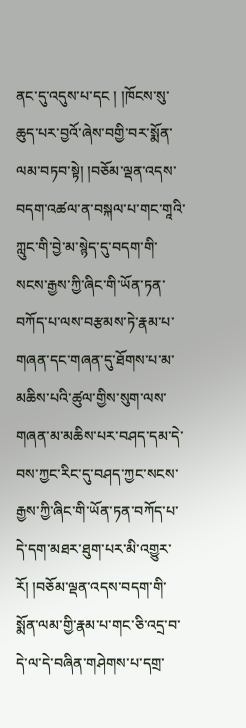ནང་དུ་འདུས་པ་དང ། །ཁོངས་སུ་ཆུད་པར་བྱའོ་ཞེས་བགྱི་བར་སྨོན་ལམ་བཏབ་སྟེ། །བཅོམ་ལྡན་འདས་བདག་འཚལ་ན་བསྐལ་པ་གང་གཱའི་ཀླུང་གི་བྱེ་མ་སྙེད་དུ་བདག་གི་སངས་རྒྱས་ཀྱི་ཞིང་གི་ཡོན་ཏན་བཀོད་པ་ལས་བརྩམས་ཏེ་རྣམ་པ་གཞན་དང་གཞན་དུ་ཐོགས་པ་མ་མཆིས་པའི་ཚུལ་གྱིས་སུག་ལས་གཞན་མ་མཆིས་པར་བཤད་དམ་དེ་བས་ཀྱང་རིང་དུ་བཤད་ཀྱང་སངས་རྒྱས་ཀྱི་ཞིང་གི་ཡོན་ཏན་བཀོད་པ་དེ་དག་མཐར་ཐུག་པར་མི་འགྱུར་རོ། །བཅོམ་ལྡན་འདས་བདག་གི་སྨོན་ལམ་གྱི་རྣམ་པ་གང་ཅི་འདྲ་བ་དེ་ལ་དེ་བཞིན་གཤེགས་པ་དགྲ་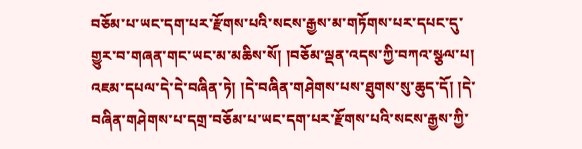བཅོམ་པ་ཡང་དག་པར་རྫོགས་པའི་སངས་རྒྱས་མ་གཏོགས་པར་དཔང་དུ་གྱུར་བ་གཞན་གང་ཡང་མ་མཆིས་སོ། །བཅོམ་ལྡན་འདས་ཀྱི་བཀའ་སྩལ་པ། འཇམ་དཔལ་དེ་དེ་བཞིན་ཏེ། །དེ་བཞིན་གཤེགས་པས་ཐུགས་སུ་ཆུད་དོ། །དེ་བཞིན་གཤེགས་པ་དགྲ་བཅོམ་པ་ཡང་དག་པར་རྫོགས་པའི་སངས་རྒྱས་ཀྱི་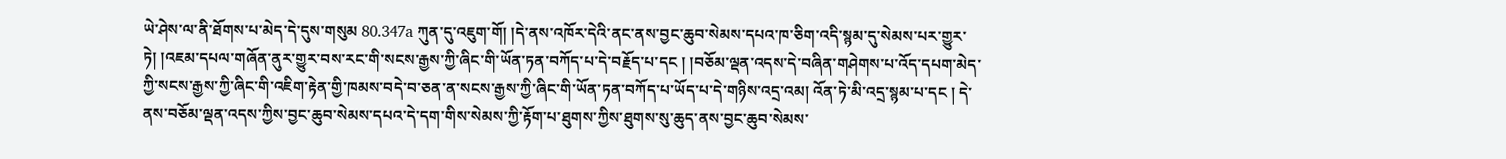ཡེ་ཤེས་ལ་ནི་ཐོགས་པ་མེད་དེ་དུས་གསུམ 80.347a ཀུན་དུ་འཇུག་གོ། །དེ་ནས་འཁོར་དེའི་ནང་ནས་བྱང་ཆུབ་སེམས་དཔའ་ཁ་ཅིག་འདི་སྙམ་དུ་སེམས་པར་གྱུར་ཏེ། །འཇམ་དཔལ་གཞོན་ནུར་གྱུར་བས་རང་གི་སངས་རྒྱས་ཀྱི་ཞིང་གི་ཡོན་ཏན་བཀོད་པ་དེ་བརྗོད་པ་དང ། །བཅོམ་ལྡན་འདས་དེ་བཞིན་གཤེགས་པ་འོད་དཔག་མེད་ཀྱི་སངས་རྒྱས་ཀྱི་ཞིང་གི་འཇིག་རྟེན་གྱི་ཁམས་བདེ་བ་ཅན་ན་སངས་རྒྱས་ཀྱི་ཞིང་གི་ཡོན་ཏན་བཀོད་པ་ཡོད་པ་དེ་གཉིས་འདྲ་འམ། འོན་ཏེ་མི་འདྲ་སྙམ་པ་དང ། དེ་ནས་བཅོམ་ལྡན་འདས་ཀྱིས་བྱང་ཆུབ་སེམས་དཔའ་དེ་དག་གིས་སེམས་ཀྱི་རྟོག་པ་ཐུགས་ཀྱིས་ཐུགས་སུ་ཆུད་ནས་བྱང་ཆུབ་སེམས་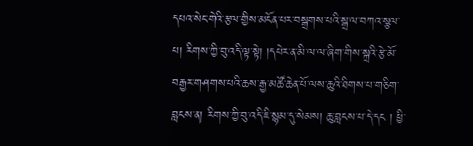དཔའ་སེང་གེའི་རྩལ་གྱིས་མངོན་པར་བསྒྲགས་པའི་སྒྲ་ལ་བཀའ་སྩལ་པ། རིགས་ཀྱི་བུ་འདི་ལྟ་སྟེ། །དཔེར་ན་མི་ལ་ལ་ཞིག་གིས་སྐྲའི་རྩེ་མོ་བརྒྱར་གཤགས་པའི་ཆས་རྒྱ་མཚོ་ཆེན་པོ་ལས་ཆུའི་ཐིགས་པ་གཅིག་བླངས་ན། རིགས་ཀྱི་བུ་འདི་ཇི་སྙམ་དུ་སེམས། ཆུ་བླངས་པ་དེ་དང ། ཕྱི་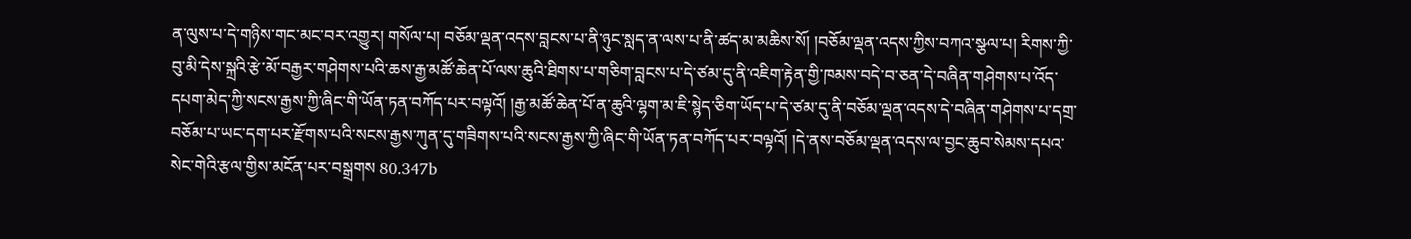ན་ལུས་པ་དེ་གཉིས་གང་མང་བར་འགྱུར། གསོལ་པ། བཅོམ་ལྡན་འདས་བླངས་པ་ནི་ཉུང་སླད་ན་ལས་པ་ནི་ཚད་མ་མཆིས་སོ། །བཅོམ་ལྡན་འདས་ཀྱིས་བཀའ་སྩལ་པ། རིགས་ཀྱི་བུ་མི་དེས་སྐྲའི་རྩེ་མོ་བརྒྱར་གཤེགས་པའི་ཆས་རྒྱ་མཚོ་ཆེན་པོ་ལས་ཆུའི་ཐིགས་པ་གཅིག་བླངས་པ་དེ་ཙམ་དུ་ནི་འཇིག་རྟེན་གྱི་ཁམས་བདེ་བ་ཅན་དེ་བཞིན་གཤེགས་པ་འོད་དཔག་མེད་ཀྱི་སངས་རྒྱས་ཀྱི་ཞིང་གི་ཡོན་ཏན་བཀོད་པར་བལྟའོ། །རྒྱ་མཚོ་ཆེན་པོ་ན་ཆུའི་ལྷག་མ་ཇི་སྙེད་ཅིག་ཡོད་པ་དེ་ཙམ་དུ་ནི་བཅོམ་ལྡན་འདས་དེ་བཞིན་གཤེགས་པ་དགྲ་བཅོམ་པ་ཡང་དག་པར་རྫོགས་པའི་སངས་རྒྱས་ཀུན་དུ་གཟིགས་པའི་སངས་རྒྱས་ཀྱི་ཞིང་གི་ཡོན་ཏན་བཀོད་པར་བལྟའོ། །དེ་ནས་བཅོམ་ལྡན་འདས་ལ་བྱང་ཆུབ་སེམས་དཔའ་སེང་གེའི་རྩལ་གྱིས་མངོན་པར་བསྒྲགས 80.347b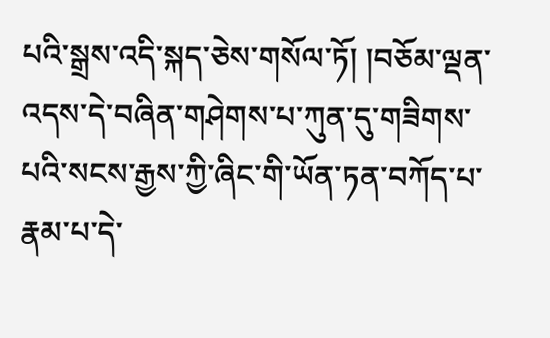པའི་སྒྲས་འདི་སྐད་ཅེས་གསོལ་ཏོ། །བཅོམ་ལྡན་འདས་དེ་བཞིན་གཤེགས་པ་ཀུན་དུ་གཟིགས་པའི་སངས་རྒྱས་ཀྱི་ཞིང་གི་ཡོན་ཏན་བཀོད་པ་རྣམ་པ་དེ་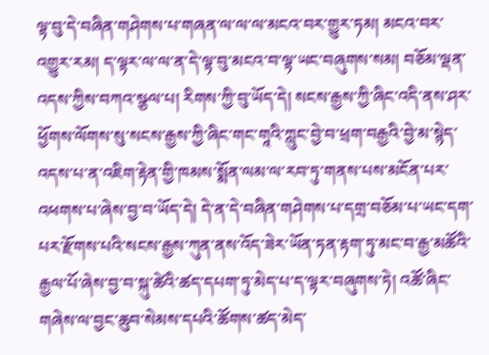ལྟ་བུ་དེ་བཞིན་གཤེགས་པ་གཞན་ལ་ལ་ལ་མངའ་བར་གྱུར་ཏམ། མངའ་བར་འགྱུར་རམ། ད་ལྟར་ལ་ལ་ན་དེ་ལྟ་བུ་མངའ་བ་ལྟ་ཡང་བཞུགས་སམ། བཅོམ་ལྡན་འདས་ཀྱིས་བཀའ་སྩལ་པ། རིགས་ཀྱི་བུ་ཡོད་དེ། སངས་རྒྱས་ཀྱི་ཞིང་འདི་ནས་ཤར་ཕྱོགས་ལོགས་སུ་སངས་རྒྱས་ཀྱི་ཞིང་གང་གཱའི་ཀླུང་བྱེ་བ་ཕྲག་བརྒྱའི་བྱེ་མ་སྙེད་འདས་པ་ན་འཇིག་རྟེན་གྱི་ཁམས་སྨོན་ལམ་ལ་རབ་ཏུ་གནས་པས་མངོན་པར་འཕགས་པ་ཞེས་བྱ་བ་ཡོད་དེ། དེ་ན་དེ་བཞིན་གཤེགས་པ་དགྲ་བཅོམ་པ་ཡང་དག་པར་རྫོགས་པའི་སངས་རྒྱས་ཀུན་ནས་འོད་ཟེར་ཡོན་ཏན་རྟག་ཏུ་མང་བ་རྒྱ་མཚོའི་རྒྱལ་པོ་ཞེས་བྱ་བ་སྐུ་ཚེའི་ཚད་དཔག་ཏུ་མེད་པ་ད་ལྟར་བཞུགས་ཏེ། འཚོ་ཞིང་གཞེས་ལ་བྱང་ཆུབ་སེམས་དཔའི་ཚོགས་ཚད་མེད་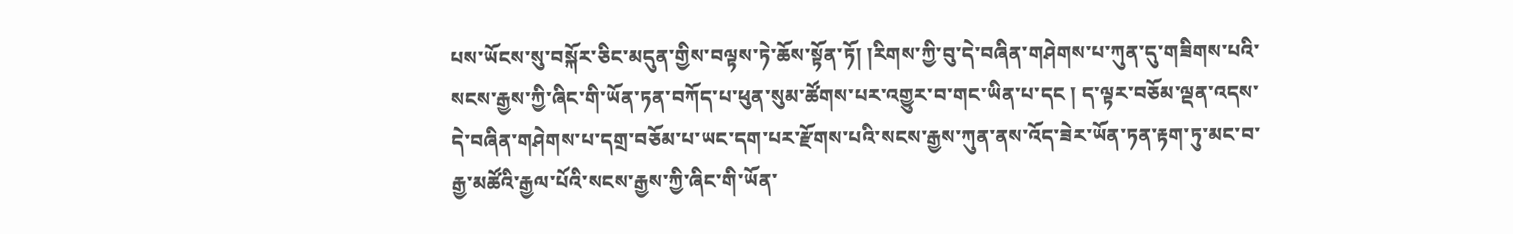པས་ཡོངས་སུ་བསྐོར་ཅིང་མདུན་གྱིས་བལྟས་ཏེ་ཆོས་སྟོན་ཏོ། །རིགས་ཀྱི་བུ་དེ་བཞིན་གཤེགས་པ་ཀུན་དུ་གཟིགས་པའི་སངས་རྒྱས་ཀྱི་ཞིང་གི་ཡོན་ཏན་བཀོད་པ་ཕུན་སུམ་ཚོགས་པར་འགྱུར་བ་གང་ཡིན་པ་དང ། ད་ལྟར་བཅོམ་ལྡན་འདས་དེ་བཞིན་གཤེགས་པ་དགྲ་བཅོམ་པ་ཡང་དག་པར་རྫོགས་པའི་སངས་རྒྱས་ཀུན་ནས་འོད་ཟེར་ཡོན་ཏན་རྟག་ཏུ་མང་བ་རྒྱ་མཚོའི་རྒྱལ་པོའི་སངས་རྒྱས་ཀྱི་ཞིང་གི་ཡོན་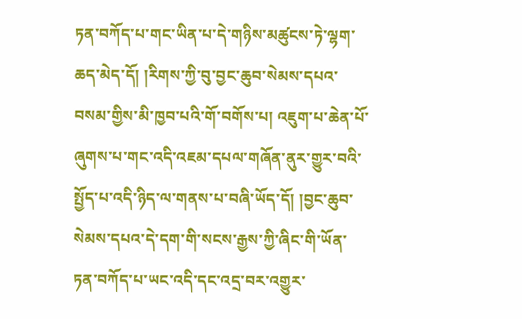ཏན་བཀོད་པ་གང་ཡིན་པ་དེ་གཉིས་མཚུངས་ཏེ་ལྷག་ཆད་མེད་དོ། །རིགས་ཀྱི་བུ་བྱང་ཆུབ་སེམས་དཔའ་བསམ་གྱིས་མི་ཁྱབ་པའི་གོ་བགོས་པ། འཇུག་པ་ཆེན་པོ་ཞུགས་པ་གང་འདི་འཇམ་དཔལ་གཞོན་ནུར་གྱུར་བའི་སྤྱོད་པ་འདི་ཉིད་ལ་གནས་པ་བཞི་ཡོད་དོ། །བྱང་ཆུབ་སེམས་དཔའ་དེ་དག་གི་སངས་རྒྱས་ཀྱི་ཞིང་གི་ཡོན་ཏན་བཀོད་པ་ཡང་འདི་དང་འདྲ་བར་འགྱུར་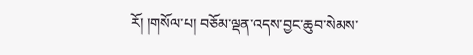རོ། །གསོལ་པ། བཅོམ་ལྡན་འདས་བྱང་ཆུབ་སེམས་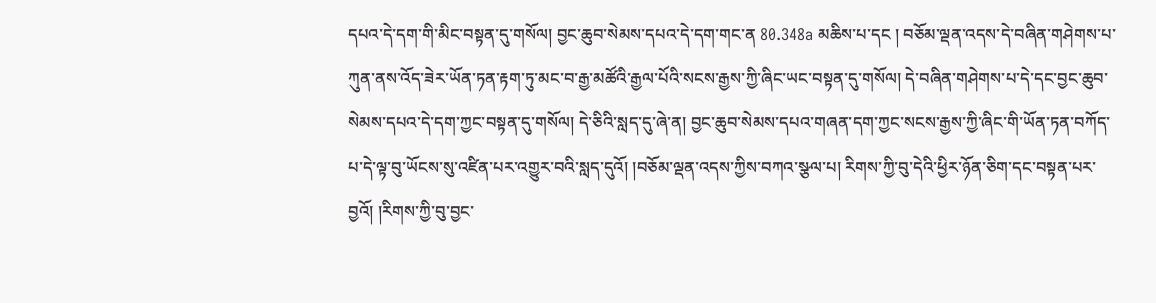དཔའ་དེ་དག་གི་མིང་བསྟན་དུ་གསོལ། བྱང་ཆུབ་སེམས་དཔའ་དེ་དག་གང་ན 80.348a མཆིས་པ་དང ། བཅོམ་ལྡན་འདས་དེ་བཞིན་གཤེགས་པ་ཀུན་ནས་འོད་ཟེར་ཡོན་ཏན་རྟག་ཏུ་མང་བ་རྒྱ་མཚོའི་རྒྱལ་པོའི་སངས་རྒྱས་ཀྱི་ཞིང་ཡང་བསྟན་དུ་གསོལ། དེ་བཞིན་གཤེགས་པ་དེ་དང་བྱང་ཆུབ་སེམས་དཔའ་དེ་དག་ཀྱང་བསྟན་དུ་གསོལ། དེ་ཅིའི་སླད་དུ་ཞེ་ན། བྱང་ཆུབ་སེམས་དཔའ་གཞན་དག་ཀྱང་སངས་རྒྱས་ཀྱི་ཞིང་གི་ཡོན་ཏན་བཀོད་པ་དེ་ལྟ་བུ་ཡོངས་སུ་འཛིན་པར་འགྱུར་བའི་སླད་དུའོ། །བཅོམ་ལྡན་འདས་ཀྱིས་བཀའ་སྩལ་པ། རིགས་ཀྱི་བུ་དེའི་ཕྱིར་ཉོན་ཅིག་དང་བསྟན་པར་བྱའོ། །རིགས་ཀྱི་བུ་བྱང་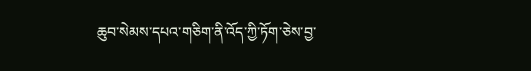ཆུབ་སེམས་དཔའ་གཅིག་ནི་འོད་ཀྱི་ཏོག་ཅེས་བྱ་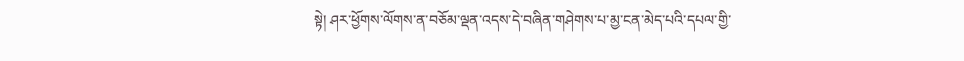སྟེ། ཤར་ཕྱོགས་ལོགས་ན་བཅོམ་ལྡན་འདས་དེ་བཞིན་གཤེགས་པ་མྱ་ངན་མེད་པའི་དཔལ་གྱི་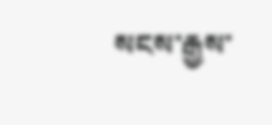སངས་རྒྱས་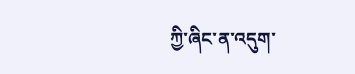ཀྱི་ཞིང་ན་འདུག་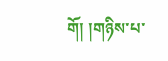གོ། །གཉིས་པ་